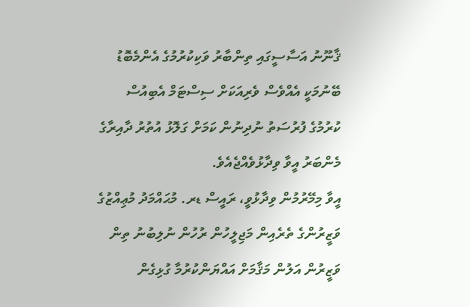ޤާނޫނު އަސާސީގައި ތިންބާރު ވަކިކުރުމުގެ އެންމެބޮޑު ބޭނުމަކީ އެއްވެސް ވެރިއަކަށް ސިސްޓަމް އެބިއުސް ކުރުމުގެ ފުރުސަތު ނުދިނުން ކަމަށް ގަލޮޅު އުތުރު ދާއިރާގެ މެންބަރު އީވާ ވިދާޅުވެއްޖެއެވެ.
އީވާ މިމޭރުމުން ވިދާޅުވީ، ރައީސް ޑރ. މުޙައްމަދު މުޢިއްޒުގެ ވަޒީރުންގެ ތެރެއިން މަޖިލީހުން ރުހުން ނުލިބުނު ތިން ވަޒީރުން އަލުން މަޤާމަށް އައްޔަންކުރުމާ ގުޅިގެން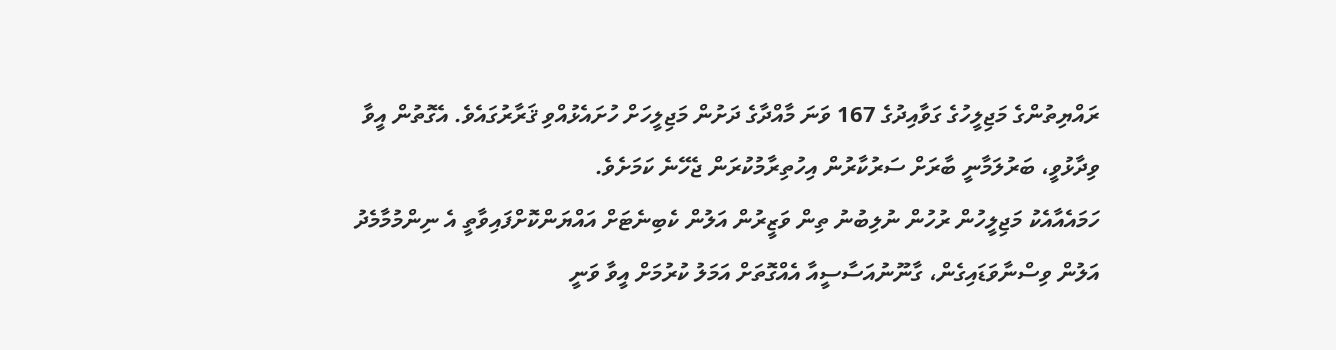ރައްޔިތުންގެ މަޖިލީހުގެ ގަވާއިދުގެ 167 ވަނަ މާއްދާގެ ދަށުން މަޖިލީހަށް ހުށައެޅުއްވި ޤަރާރުގައެވެ. އެގޮތުން އީވާ ވިދާޅުވީ، ބަރުލަމާނީ ބާރަށް ސަރުކާރުން އިހުތިރާމުކުރަން ޖެހޭނެ ކަމަށެވެ.
ހަމައެއާއެކު މަޖިލީހުން ރުހުން ނުލިބުނު ތިން ވަޒީރުން އަލުން ކެބިނެޓަށް އައްޔަންކޮށްފައިވާތީ އެ ނިންމުމާމެދު އަލުން ވިސްނާވަޑައިގެން، ގާނޫނުއަސާސީއާ އެއްގޮތަށް އަމަލު ކުރުމަށް އީވާ ވަނީ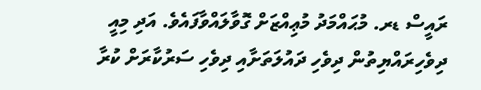ރައީސް ޑރ. މުޙައްމަދު މުޢިއްޒަށް ގޮވާލައްވާފައެވެ. އަދި މިއީ ދިވެހިރައްޔިތުން ދިވެހި ދައުލަތަށާއި ދިވެހި ސަރުކާރަށް ކުރާ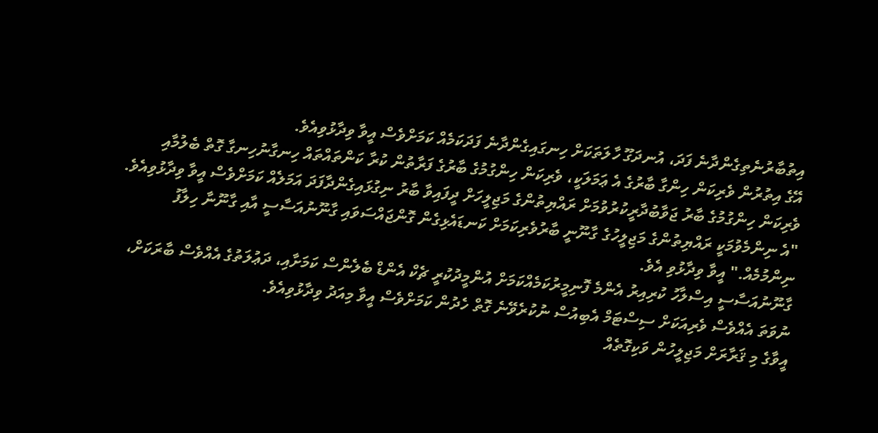އިތުބާރުނެތިގެންދާނެ ފަދަ، އުނދަގޫ ހާލަތަކަށް ހިނގައިގެންދާނެ ފަދަކަމެއް ކަމަށްވެސް އީވާ ވިދާޅުވިއެވެ.
އޭގެ އިތުރުން ވެރިކަން ހިންގާ ބާރުގެ އެ ޢަމަލަކީ، ވެރިކަން ހިންގުމުގެ ބާރުގެ ފަރާތުން ކުރާ ކަންތައްތައް ހިނގާނުހިނގާ ގޮތް ބެލުމާއި ވެރިކަން ހިންގުމުގެ ބާރު ޖަވާބުދާރީކުރުވުމަށް ރައްޔިތުންގެ މަޖިލީހަށް ދީފައިވާ ބާރު ނިގުޅައިގެންދާފަދަ އަމަލެއް ކަމަށްވެސް އީވާ ވިދާޅުވިއެވެ.
"އެ ނިންމެވުމަކީ ރައްޔިތުންގެ މަޖިލީހުގެ ގާނޫނީ ބާރުވެރިކަމަށް ކަނޑައެޅިގެން ގޮންޖައްސަވައި ގާނޫނުއަސާސީ އާއި ގާނޫނާ ހިލާފު ނިންމުމެއް." އީވާ ވިދާޅުވި އެވެ.
ގާނޫނުއަސާސީ އިސްލާހު ކުރިއިރު އެންމެ ފޮނިމީރުކަމެއްކަމަށް އުންމީދުކުރީ ޗެކް އެންޑް ބެލެންސް ކަމަށާއި، ދަޢުލަތުގެ އެއްވެސް ބާރަކަށް، ނުވަތަ އެއްވެސް ވެރިއަކަށް ސިސްޓަމް އެބިއުސް ނުކުރެވޭނެ ގޮތް ހެދުން ކަމަށްވެސް އީވާ މިއަދު ވިދާޅުވިއެވެ.
އީވާގެ މި ޤަރާރަށް މަޖިލީހުން ވަކިގޮތެއް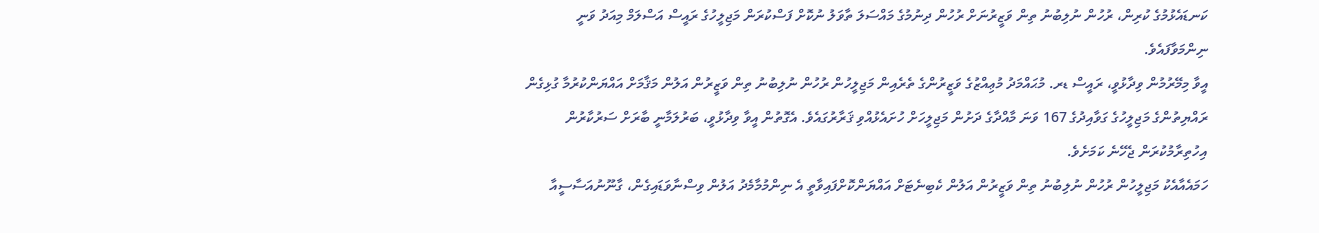ކަނޑައެޅުމުގެ ކުރިން، ރުހުން ނުލިބުނު ތިން ވަޒީރުނަށް ރުހުން ދިނުމުގެ މައްސަލަ ތާވަލު ނުކޮށް ފަސްކުރަން މަޖިލީހުގެ ރައީސް އަސްލަމް މިއަދު ވަނީ ނިންމަވާފައެވެ.
އީވާ މިމޭރުމުން ވިދާޅުވީ، ރައީސް ޑރ. މުޙައްމަދު މުޢިއްޒުގެ ވަޒީރުންގެ ތެރެއިން މަޖިލީހުން ރުހުން ނުލިބުނު ތިން ވަޒީރުން އަލުން މަޤާމަށް އައްޔަންކުރުމާ ގުޅިގެން ރައްޔިތުންގެ މަޖިލީހުގެ ގަވާއިދުގެ 167 ވަނަ މާއްދާގެ ދަށުން މަޖިލީހަށް ހުށައެޅުއްވި ޤަރާރުގައެވެ. އެގޮތުން އީވާ ވިދާޅުވީ، ބަރުލަމާނީ ބާރަށް ސަރުކާރުން އިހުތިރާމުކުރަން ޖެހޭނެ ކަމަށެވެ.
ހަމައެއާއެކު މަޖިލީހުން ރުހުން ނުލިބުނު ތިން ވަޒީރުން އަލުން ކެބިނެޓަށް އައްޔަންކޮށްފައިވާތީ އެ ނިންމުމާމެދު އަލުން ވިސްނާވަޑައިގެން، ގާނޫނުއަސާސީއާ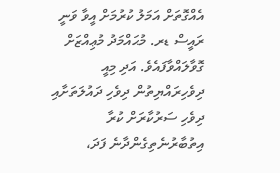އެއްގޮތަށް އަމަލު ކުރުމަށް އީވާ ވަނީ ރައީސް ޑރ. މުޙައްމަދު މުޢިއްޒަށް ގޮވާލައްވާފައެވެ. އަދި މިއީ ދިވެހިރައްޔިތުން ދިވެހި ދައުލަތަށާއި ދިވެހި ސަރުކާރަށް ކުރާ އިތުބާރުނެތިގެންދާނެ ފަދަ،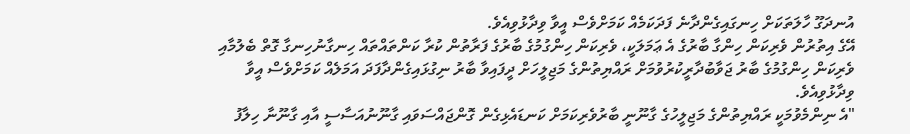އުނދަގޫ ހާލަތަކަށް ހިނގައިގެންދާނެ ފަދަކަމެއް ކަމަށްވެސް އީވާ ވިދާޅުވިއެވެ.
އޭގެ އިތުރުން ވެރިކަން ހިންގާ ބާރުގެ އެ ޢަމަލަކީ، ވެރިކަން ހިންގުމުގެ ބާރުގެ ފަރާތުން ކުރާ ކަންތައްތައް ހިނގާނުހިނގާ ގޮތް ބެލުމާއި ވެރިކަން ހިންގުމުގެ ބާރު ޖަވާބުދާރީކުރުވުމަށް ރައްޔިތުންގެ މަޖިލީހަށް ދީފައިވާ ބާރު ނިގުޅައިގެންދާފަދަ އަމަލެއް ކަމަށްވެސް އީވާ ވިދާޅުވިއެވެ.
"އެ ނިންމެވުމަކީ ރައްޔިތުންގެ މަޖިލީހުގެ ގާނޫނީ ބާރުވެރިކަމަށް ކަނޑައެޅިގެން ގޮންޖައްސަވައި ގާނޫނުއަސާސީ އާއި ގާނޫނާ ހިލާފު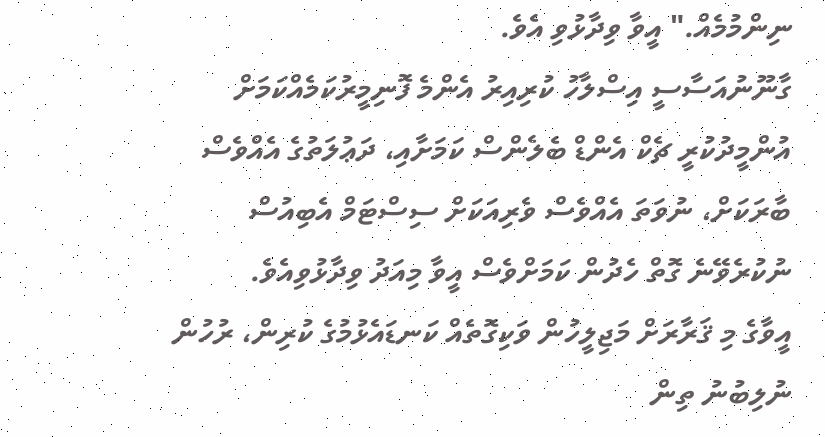ނިންމުމެއް." އީވާ ވިދާޅުވި އެވެ.
ގާނޫނުއަސާސީ އިސްލާހު ކުރިއިރު އެންމެ ފޮނިމީރުކަމެއްކަމަށް އުންމީދުކުރީ ޗެކް އެންޑް ބެލެންސް ކަމަށާއި، ދަޢުލަތުގެ އެއްވެސް ބާރަކަށް، ނުވަތަ އެއްވެސް ވެރިއަކަށް ސިސްޓަމް އެބިއުސް ނުކުރެވޭނެ ގޮތް ހެދުން ކަމަށްވެސް އީވާ މިއަދު ވިދާޅުވިއެވެ.
އީވާގެ މި ޤަރާރަށް މަޖިލީހުން ވަކިގޮތެއް ކަނޑައެޅުމުގެ ކުރިން، ރުހުން ނުލިބުނު ތިން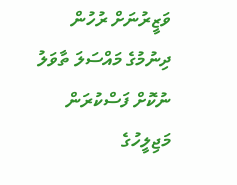ވަޒީރުނަށް ރުހުން ދިނުމުގެ މައްސަލަ ތާވަލު ނުކޮށް ފަސްކުރަން މަޖިލީހުގެ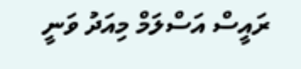ރައީސް އަސްލަމް މިއަދު ވަނީ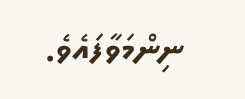ނިންމަވާފައެވެ.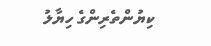ކިޔުންތެރިންގެ ހިޔާލު